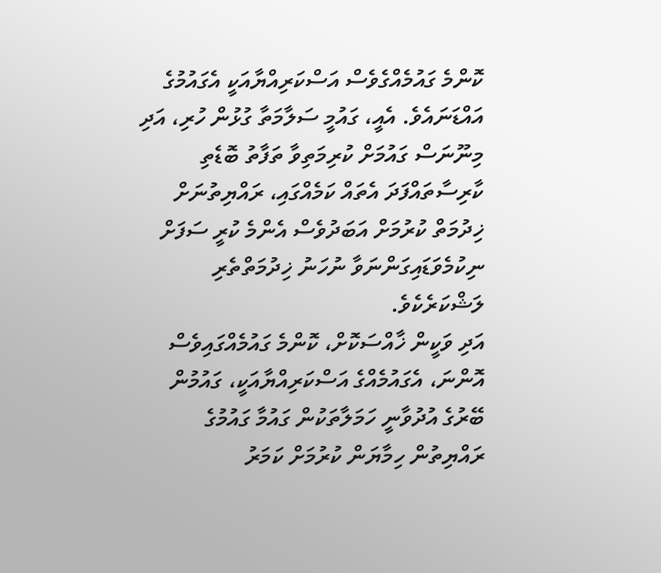ކޮންމެ ގައުމެއްގެވެސް އަސްކަރިއްޔާއަކީ އެގައުމުގެ އައްޑަނައެވެ. އެއީ، ގައުމީ ސަލާމަތާ ގުޅުން ހުރި، އަދި މިނޫނަސް ގައުމަށް ކުރިމަތިވާ ތަފާތު ބޮޑެތި ކާރިސާތައްފަދަ އެތައް ކަމެއްގައި، ރައްޔިތުނަށް ޚިދުމަތް ކުރުމަށް އަބަދުވެސް އެންމެ ކުރީ ސަފަށް ނިކުމެވަޑައިގަންނަވާ ނުހަނު ޚިދުމަތްތެރި ލަޝްކަރެކެވެ.
އަދި ވަކީން ޚާއްސަކޮށް، ކޮންމެ ގައުމެއްގައިވެސް އޮންނަ، އެގައުމެއްގެ އަސްކަރިއްޔާއަކީ، ގައުމުން ބޭރުގެ އުދުވާނީ ހަމަލާތަކުން ގައުމާ ގައުމުގެ ރައްޔިތުން ހިމާޔަން ކުރުމަށް ކަމަރު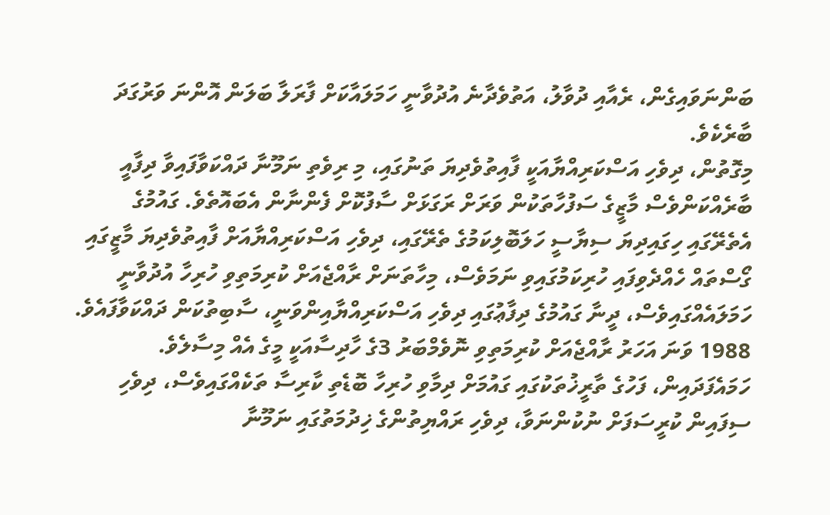ބަންނަވައިގެން، ރެއާއި ދުވާލު، އަތުވެދާނެ އުދުވާނީ ހަމަލައާކަށް ފާރަލާ ބަލަން އޮންނަ ވަރުގަދަ ބާރެކެވެ.
މިގޮތުން، ދިވެހި އަސްކަރިއްޔާއަކީ ފާއިތުވެދިޔަ ތަނުގައި، މި ރިވެތި ނަމޫނާ ދައްކަވާފައިވާ ދިފާއީ ބާރެއްކަންވެސް މާޒީގެ ސަފުހާތަކުން ވަރަށް ރަގަޅަށް ސާފުކޮށް ފެންނާން އެބައޮތެވެ. ގައުމުގެ އެތެރޭގައި ހިގައިދިޔަ ސިޔާސީ ހަލަބޮލިކަމުގެ ތެރޭގައި، ދިވެހި އަސްކަރިއްޔާއަށް ފާއިތުވެދިޔަ މާޒީގައި ގޯސްތައް ހެއްދެވިފައި ހުރިކަމުގައިވި ނަމަވެސް، މިހާތަނަށް ރާއްޖެއަށް ކުރިމަތިވި ހުރިހާ އުދުވާނީ ހަމަލައެއްގައިވެސް، ދީނާ ގައުމުގެ ދިފާޢުގައި ދިވެހި އަސްކަރިއްޔާއިންވަނީ، ސާބިތުކަން ދައްކަވާފައެވެ.
1988 ވަނަ އަހަރު ރާއްޖެއަށް ކުރިމަތިވި ނޮވެމްބަރު 3ގެ ހާދިސާއަކީ މީގެ އެއް މިސާލެވެ. ހަމައެފަދައިން، ފަހުގެ ތާރީޚުތަކުގައި ގައުމަށް ދިމާވި ހުރިހާ ބޮޑެތި ކާރިސާ ތަކެއްގައިވެސް، ދިވެހި ސިފައިން ކުރީސަފަށް ނުކުންނަވާ، ދިވެހި ރައްޔިތުންގެ ޚިދުމަތުގައި ނަމޫނާ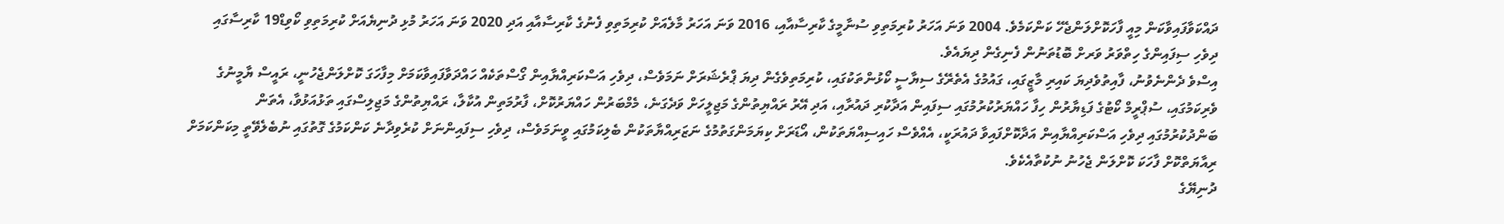ދައްކަވާފައިވާކަން މިއީ ފާހަކޮށްލަންޖެހޭ ކަންކަމެވެ. 2004 ވަނަ އަހަރު ކުރިމަތިވި ސުނާމީގެ ކާރިސާއާއި، 2016 ވަނަ އަހަރު މާލެއަށް ކުރިމަތިވި ފެނުގެ ކާރިސާއާއި އަދި 2020 ވަނަ އަހަރު މުޅި ދުނިޔެއަށް ކުރިމަތިވި ކޯވިޑް19 ކާރިސާގައި ދިވެހި ސިފައިންގެ ހިތްވަރު ވަރށް ބޮޑުތަނުން ފެނިގެން ދިޔައެވެ.
އިސްވެ ދެންނެވުނު، ފާއިތުވެދިޔަ ކައިރި މާޒީގައި، ގައުމުގެ އެތެރޭގެ ސިޔާސީ ކޯޅުންތަކުގައި، ކުރިމަތިވެގެން ދިޔަ ޕްރެޝަރަށް ނަމަވެސް، ދިވެހި އަސްކަރިއްޔާއިން ގޯސްތަކެއް ހައްދަވާފައިވާކަމަށް މިފާހަގަ ކޮށްލަންޖެހުނީ، ރައީސް ޔާމީނުގެ ވެރިކަމުގައި، ސުޕްރީމް ކޯޓުގެ ފަޑިޔާރުން ހިފާ ހައްޔަރުކުރުމުގައި ސިފައިން އަދާކުރި ދައުރާއި، އަދި އޭރު ރައްޔިތުންގެ މަޖިލީހަށް ވަދެގަނެ، މެމްބަރުން ހައްޔަރުކޮށް، ފާރުމަތިން އުކާލާ، ރައްޔިތުންގެ މަޖިލިސްގައި ތަޅުއަޅުވާ، އެތަން ބަންދުކުރުމުގައި ދިވެހި އަސްކަރިއްޔާއިން އަދާކޮށްފައިވާ ދައުރަކީ، އެއްވެސް ހައިސިއްޔަތަކުން، އޯޑަރަށް ކިޔަމަންގަތުމުގެ ނަޒަރިއްޔާތަކުން ބެލިކަމުގައި ވީނަމަވެސް، ދިވެހި ސިފައިންނަށް ކުރެވިދާނެ ކަންކަމުގެ ގޮތުގައި ނުބެލެވޭތީ މިކަންކަމަށް ރިއާޔަތްކޮށް ފާހަކަ ކޮށްލަން ޖެހުނު ނުކުތާއެކެވެ.
ދުނިޔޭގެ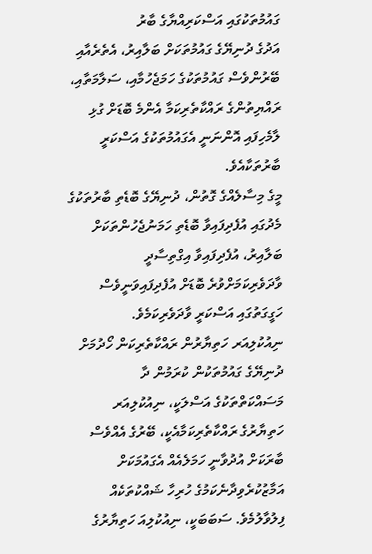ގައުމުތަކުގައި އަސްކަރިއްޔާގެ ބާރު
އަދުގެ ދުނިޔޭގެ ގައުމުތަކަށް ބަލާއިރު، އެތެރެއާއި ބޭރުންވެސް ގައުމުތަކުގެ ހަމަޖެހުމާއި، ސަލާމަތާއި، ރައްޔިތުންގެ ރައްކާތެރިކަމާ އެންމެ ބޮޑަށް ގުޅި ލާމެހިފައި އޮންނަނީ އެގައުމުތަކުގެ އަސްކަރީ ބާރުތަކާއެވެ.
މީގެ މިސާލެއްގެ ގޮތުން، ދުނިޔޭގެ ބޮޑެތި ބާރުތަކުގެ މެދުގައި އުފެދިފައިވާ ބޮޑެތި ހަމަނުޖެހުންތަކަށް ބަލާއިރު، އުފެދިފައިވާ އިގްތިސާދީ ވާދަވެރިކަމަށްވުރެ ބޮޑަށް އުފެދިފައިވަނީވެސް ހަގީގަތުގައި އަސްކަރީ ވާދަވެރިކަމެވެ.
ނިއުކުލިއަރ ހަތިޔާރުން ރައްކާތެރިކަން ހޯދުމަށް ދުނިޔޭގެ ގައުމުތަކުން ކުރަމުން ދާ މަސައްކަތްތަކުގެ އަސްލަކީ، ނިއުކުލިއަރ ހަތިޔާރުގެ ރައްކާތެރިކަމާއެކީ، ބޭރުގެ އެއްވެސް ބާރަކަށް އުދުވާނީ ހަމަލެއެއް އެގައުމަކަށް އަމާޒުކުރެވިދާނެކަމުގެ ހުރިހާ ޝައްކުތަކެއް ފިލުވާލުމެވެ. ސަބަބަކީ، ނިއުކުލިއަ ހަތިޔާރުގެ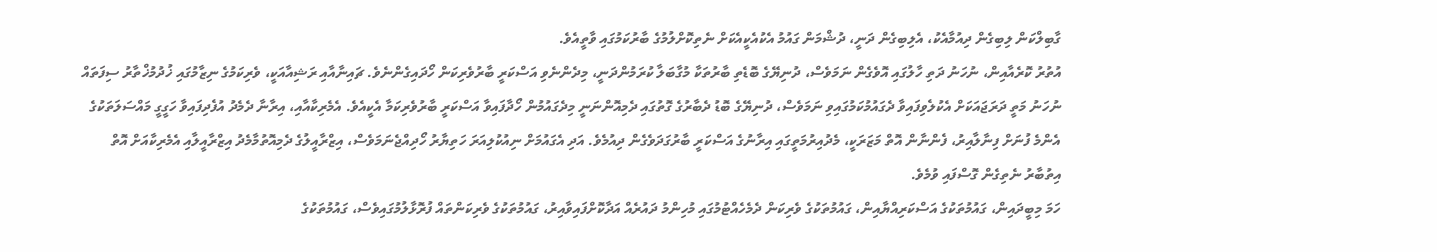ގާބިލްކަން ލިބިގެން ދިއުމާއެކު، އެލިބިގެން ދަނީ، ދުޝްމަން ގައުމު އެކުއެކީއެކަށް ނެތިކޮށްލުމުގެ ބާރުކަމުގައި ވާތީއެވެ.
އުތުރު ކޮރެއާއިން، ނުހަނު ދަތި ހާލުގައި އޮވެގެން ނަމަވެސް، ދުނިޔޭގެ ބޮޑެތި ބާރުތަކާ މުގާބަލާ ކުރަމުންދަނީ، މިދެންނެވި އަސްކަރީ ބާރުވެރިކަން ހޯދައިގެންނެވެ. ޗައިނާއާއި ރަޝިއާއަކީ، ވެރިކަމުގެ ނިޒާމުގައި ޚުދުމުޚްތާރު ސިފަތައް ނުހަނު މަތީ ދަރަޖައަކަށް އެކުލެވިފައިވާ ދެގައުމުކަމުގައިވި ނަމަވެސް، ދުނިޔޭގެ ބޮޑު ދެބާރުގެ ގޮތުގައި ދެމިއޮންނަނީ މިދެގައުމުން ހޯދާފައިވާ އަސްކަރީ ބާރުވެރިކަމާ އެކީއެވެ. އެމެރިކާއާއި، އިރާނާ ދެމެދު އުފެދިފައިވާ ހަގީގީ މައްސަލަތަކުގެ އެންމެ ފުނަށް ފިނާލާއިރު، ފެންނާން އޮތް މަޒަރަކީ، މެދުއިރުމަތީގައި އިރާނުގެ އަސްކަރީ ބާރުގަދަވެގެން ދިއުމެވެ. އަދި އެގައުމަށް ނިއުކުލިއަރަ ހަތިޔާރު ހޯދިއްޖެނަމަވެސް، އިޒްރާއީލުގެ ދެމިއޮތުމާމެދު އިޒްރާއީލާއި އެމެރިކާއަށް އޮތް އިތުބާރު ނެތިގެން ގޮސްފައި ވުމެވެ.
ހަމަ މިބީދައިން، ގައުމުތަކުގެ އަސްކަރިއްޔާއިން، ގައުމުތަކުގެ ވެރިކަން ދެމެހެއްޓުމުގައި މުހިންމު ދައުރެއް އަދާކޮށްފައިވާއިރު، ގައުމުތަކުގެ ވެރިކަންތައް ފުރޮޅާލުމުގައިވެސް، ގައުމުތަކުގެ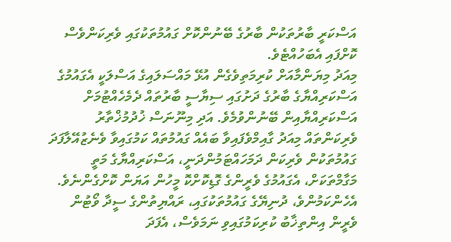އަސްކަރީ ބާރުތަކުން ބާރުގެ ބޭނުންކޮށް ގައުމުތަކުގައި ވެރިކަންވެސް ކޮށްފައި އެބަހުއްޓެވެ.
މިއަދު މިޔަންމާއަށް ކުރިމަތިވެގެން އުޅޭ މައްސަލައިގެ އަސްލަކީ އެގައުމުގެ އަސްކަރިއްޔާގެ ބާރުގެ ދަށުގައި ސިޔާސީ ބާރުތައް ދެމެހެއްޓުމަށް އަސްކަރިއްޔާއިން ބޭނުންވުމެވެ. އަދި މިނޫނަސް ޚުދުމުޚްތާރު ވެރިކަންތައް މިއަދު ގާއިމްވެފައިވާ ބައެއް ގައުމުތައް ކަމުގައިވާ ވެނެޒުއޭލާފަދަ ގައުމުތަކުން ވެރިކަން ދަމަހައްޓަމުންދަނީ، އަސްކަރިއްޔާގެ މަތީ މަގާމްތަކަށް، އެގައުމުގެ ވެރީންގެ ގޮޑިކޮށްކޮ މީހުން އަޔަން ކޮށްގެންނެވެ.
އެހެންކަމުންވެ، ދުނިޔޭގެ ގައުމުތަކުގައި، ރައްޔިތުންގެ ސީދާ ވޯޓުން ވެރީން އިންތިޚާބު ކުރިކަމުގައިވި ނަމަވެސް، އެފަދަ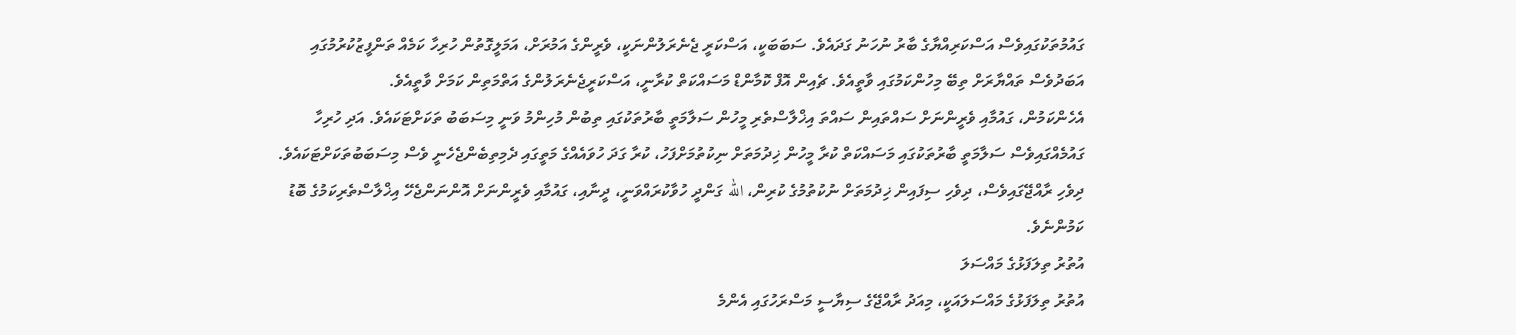ގައުމުތަކުގައިވެސް އަސްކަރިއްޔާގެ ބާރު ނުހަނު ގަދައެވެ. ސަބަބަކީ، އަސްކަރީ ޖެނެރަލުންނަކީ، ވެރީންގެ އަމުރަށް، އަމަލީގޮތުން ހުރިހާ ކަމެއް ތަންފީޒުކުރުމުގައި އަބަދުވެސް ތައްޔާރަށް ތިބޭ މިހުންކަމުގައި ވާތީއެވެ. ޗެއިން އޮފް ކޮމާންޑް މަސައްކަތް ކުރާނީ، އަސްކަރީޖެނެރަލުންގެ އަތްމަތިން ކަމަށް ވާތީއެވެ.
އެހެންކަމުން، ގައުމާއި ވެރީންނަށް ސައްތައިން ސައްތަ އިޚްލާސްތެރި މީހުން ސަލާމަތީ ބާރުތަކުގައި ތިބުން މުހިންމު ވަނީ މިސަބަބު ތަކަށްޓަކައެވެ. އަދި ހުރިހާ ގައުމެއްގައިވެސް ސަލާމަތީ ބާރުތަކުގައި މަސައްކަތް ކުރާ މީހުން ޚިދުމަތަށް ނިކުތުމަށްފަހު، ކުރާ ގަދަ ހުވައެއްގެ މަތީގައި ދެމިތިބެންޖެހެނީ ވެސް މިސަބަބުތަކަށްޓަކައެވެ. ދިވެހި ރާއްޖޭގައިވެސް، ދިވެހި ސިފައިން ޚިދުމަތަށް ނުކުތުމުގެ ކުރިން، الله ގަންދީ ހުވާކުރައްވަނީ، ދީނާއި، ގައުމާއި ވެރީންނަށް އޮންނަންޖެހޭ އިޚްލާސްތެރިކަމުގެ ބޮޑު ކަމުންނެވެ.
އުތުރު ތިލަފަޅުގެ މައްސަލަ
އުތުރު ތިލަފަޅުގެ މައްސަލައަކީ، މިއަދު ރާއްޖޭގެ ސިޔާސީ މަސްރަހުގައި އެންމެ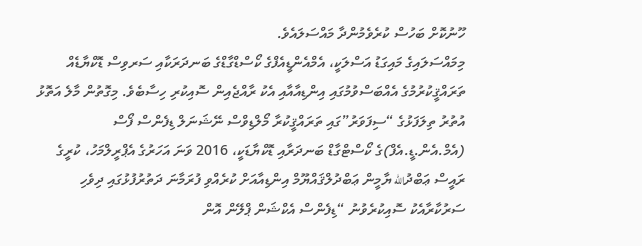ހޫނުކޮށް ބަހުސް ކުރެވެމުންދާ މައްސަލައެވެ.
މިމައްސަލައިގެ މައިގަޑު އަސްލަކީ، އެމްއެންޑީއެފްގެ ކޯސްޑްގާޑްގެ ބަނދަރަކާއި ސަރވިސް ޑޮކްޔާޑެއް ތަރައްޤީކުރުމުގެ އެއްބަސްވުމުގައި އިންޑިއާއާއި އެކު ރާއްޖެއިން ސޮއިކުރި ހިސާބެވެ. މިގޮތުން މާލެ އަތޮޅު އުތުރު ތިލަފަޅުގެ “ސިފަވަރު”ގައި ތަރައްޤީކުރާ މޯލްޑިވްސް ނޭޝަނަލް ޑިފެންސް ފޯސް (އެމް.އެން.ޑީ.އެފް)ގެ ކޯސްޓްގާޑް ބަނދަރާއި ޑޮކްޔާޑަކީ، 2016 ވަނަ އަހަރުގެ އެޕްރީލްމަހު، ކުރީގެ ރައީސް ޢަބްދުالله ޔާމީން ޢަބްދުލްޤައްޔޫމް އިންޑިއާއަށް ކުރެއްވި ފުރަމާނަ ދަތުރުފުޅުގައި ދިވެހި ސަރުކާރާއެކު ސޮއިކުރެވުނު “ޑިފެންސް އެކްޝަން ޕްލޭން އޮން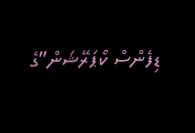ޑިފެންސް ކޯޕަރޭޝަން”ގެ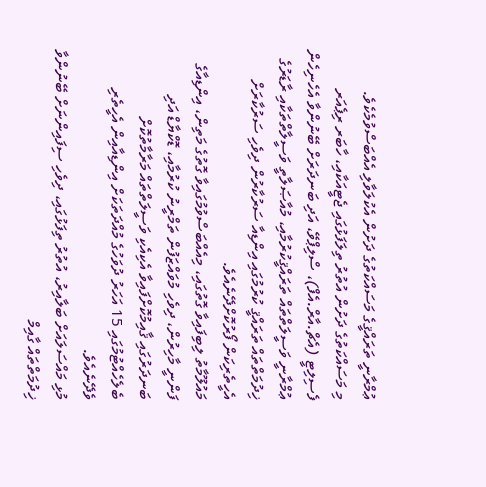ޢުމްރާނީ ތަރައްޤީގެ މަސައްކަތުގެ ދަށުން އެކުލަވާލި އެއްބަސްވުމެކެވެ.
މި މަސައްކަތުގެ ދަށުން އުތުރު ތިލަފަޅުގައި ޖެޓީއަކާއި، ހާބަރ ރިޕެއަރ ފެސިލިޓީ (އެޗް.އާރް.އެފް)، ސްލިޕްވޭ، އަދި ބަނދަރަށް ބޭނުންވާ އެހެނިހެން ޢުމްރާނީ ވަސީލަތްތައް ތަރައްޤީކުރުމާއި، މުއާޞަލާތީ ވަސީލާތްތަކާއި ރާޑަރުގެ ޚިދުމަތްތައް ތަރައްޤީ ކުރުމުގައި އިންޑިއާ ސަރުކާރުން ދިވެހި ސަރުކާރަށް އެހީތެރިކަން ފޯރުކޮށްދޭނެއެވެ.
މައުލޫމާތު ލިބިފައިވާ ގޮތުގައި، މިއެއްބަސްވުމުގައިވާ ގޮތުގެ މަތިން، އިންޑިއާގެ ފަންނީ މާހިރުން، ދިވެހި މުވައްޒަފުން ތަމްރީނު ކުރުމާއި، ޑޮކްޔާޑް އަދި ބަނދަރުގައި ޤާއިމުކޮށްފައިވާ އެކިއެކި ވަސީލަތްތައް މަރާމާތުކޮށް ބެލެހެއްޓުމުގައި 15 އަހަރު ދުވަހުގެ މުއްދަތަކަށް އިންޑިއާއިން އެހީތެރި ވެދޭނެއެވެ.
މުޅި މައްސަލައަށް ބަލާއިރު، އުތުރު ތިފަޅުގައި، ދިވެހި ސިފައިންނަށް ބޭނުންވާ ޚިދުމަތްތައް ގާއިމް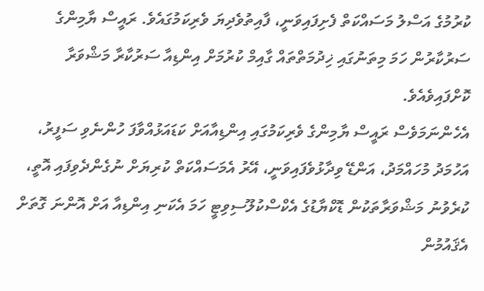ކުރުމުގެ އަސްލު މަސައްކަތް ފެށިފައިވަނީ، ފާއިތުވެދިޔަ ވެރިކަމުގައެވެ. ރައީސް ޔާމިންގެ ސަރުކާރުން ހަމަ މިތަނުގައި ޚިދުމަތްތައް ގާއިމް ކުރުމަށް އިންޑިއާ ސަރުކާރާ މަޝްވަރާ ކޮށްފައިވެއެވެ.
އެހެންނަމަވެސް ރައީސް ޔާމިންގެ ވެރިކަމުގައި އިންޑިއާއަށް ކަޑައަޅުއްވާފަ ހުންނެވި ސަފީރު، އަހުމަދު މުހައްމަދު، އަންޑޭ ވިދާޅުވެފައިވަނީ، އޭރު އެމަސައްކަތް ކުރިޔަށް ނުގެންދެވިފައި އޮތީ، ކުރެވުނު މަޝްވަރާތަކުން ޑޮކްޔާޑުގެ އެކްސްކުލޫސިވިޓީ ހަމަ އެކަނި އިންޑިއާ އަށް އޮންނަ ގޮތަށް އެޤައުމުން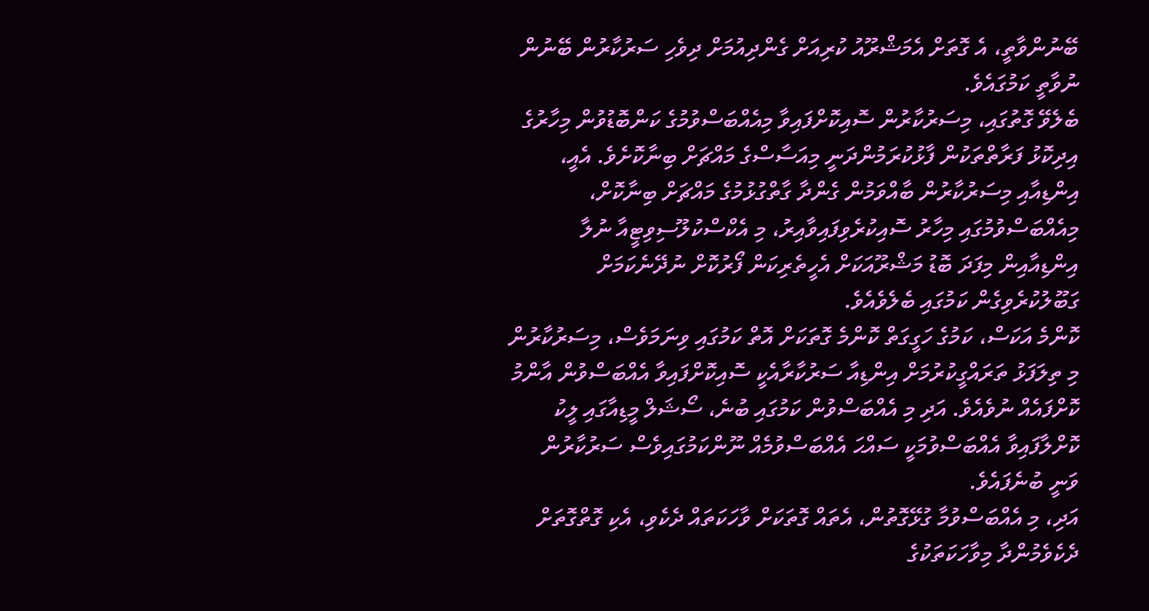ބޭނުންވާތީ، އެ ގޮތަށް އެމަޝްރޫއު ކުރިއަށް ގެންދިއުމަށް ދިވެހި ސަރުކާރުން ބޭނުން ނުވާތީ ކަމުގައެވެ.
ބެލެވޭ ގޮތުގައި، މިސަރުކާރުން ސޮއިކޮށްފައިވާ މިއެއްބަސްވުމުގެ ކަންބޮޑުވުން މިހާރުގެ އިދިކޮޅު ފަރާތްތަކުން ފާޅުކުރަމުންދަނީ މިއަސާސްގެ މައްޗަށް ބިނާކޮށެވެ. އެއީ، އިންޑިއާއި މިސަރުކާރުން ބާއްވަމުން ގެންދާ ގާތްގުޅުމުގެ މައްޗަށް ބިނާކޮށް، މިއެއްބަސްވުމުގައި މިހާރު ސޮއިކުރެވިފައިވާއިރު، މި އެކްސްކުލޫސިވިޓީއާ ނުލާ އިންޑިއާއިން މިފަދަ ބޮޑު މަޝްރޫއަކަށް އެހީތެރިކަން ފޯރުކޮށް ނުދޭނެކަމަށް ގަބޫލުކުރެވިގެން ކަމުގައި ބެލެވެއެވެ.
ކޮންމެ އަކަސް، ކަމުގެ ހަގީގަތް ކޮންމެ ގޮތަކަށް އޮތް ކަމުގައި ވިނަމަވެސް، މިސަރުކާރުން މި ތިލަފަޅު ތަރައްގީކުރުމަށް އިންޑިއާ ސަރުކާރާއެކީ ސޮއިކޮށްފައިވާ އެއްބަސްވުން އާންމު ކޮށްފައެއް ނުވެއެވެ. އަދި މި އެއްބަސްވުން ކަމުގައި ބުނެ، ސޯޝަލް މީޑިއާގައި ލީކު ކޮށްލާފައިވާ އެއްބަސްވުމަކީ ސައްޙަ އެއްބަސްވުމެއް ނޫންކަމުގައިވެސް ސަރުކާރުން ވަނީ ބުނެފައެވެ.
އަދި، މި އެއްބަސްވުމާ ގުޅޭގޮތުން، އެތައް ގޮތަކަށް ވާހަކަތައް ދެކެވި، އެކި ގޮތްގޮތަށް ދެކެވެމުންދާ މިވާހަކަތަކުގެ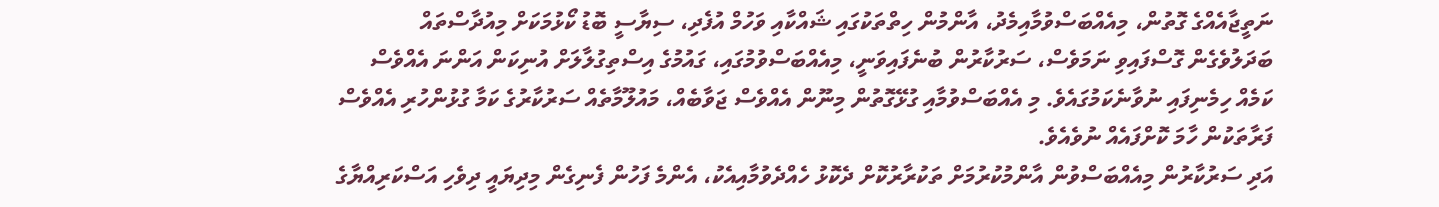ނަތީޖާއެއްގެ ގޮތުން، މިއެއްބަސްވުމާއިމެދު، އާންމުން ހިތްތަކުގައި ޝައްކާއި ވަހުމް އުފެދި، ސިޔާސީ ބޮޑު ކޯޅުމަކަށް މިއުދާސްތައް ބަދަލުވެގެން ގޮސްފައިވި ނަމަވެސް، ސަރުކާރުން ބުނެފައިވަނީ، މިއެއްބަސްވުމުގައި، ގައުމުގެ އިސްތިގުލާލަށް އުނިކަން އަންނަ އެއްވެސް ކަމެއް ހިމެނިފައި ނުވާނެކަމުގައެވެ. މި އެއްބަސްވުމާއި ގުޅޭގޮތުން މިނޫން އެއްވެސް ޖަވާބެއް، މައުލޫމާތެއް ސަރުކާރުގެ ކަމާ ގުޅުންހުރި އެއްވެސް ފަރާތަކުން ހާމަ ކޮށްފައެއް ނުވެއެވެ.
އަދި ސަރުކާރުން މިއެއްބަސްވުން އާންމުކުރުމަށް ތަކުރާރުކޮށް ދެކޮޅު ހެއްދެވުމާއިއެކު، އެންމެ ފަހުން ފެނިގެން މިދިޔައީ ދިވެހި އަސްކަރިއްޔާގެ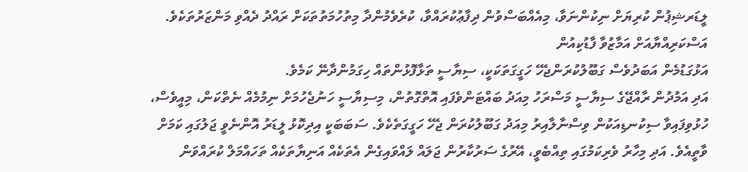ލީޑަރޝިޕުން ކުރިޔަށް ނިކުންނަވާ، މިއެއްބަސްވުން ދިފާޢުކުރައްވާ، ކުރެވެމުންދާ މިތުހުމަތުތަކަށް ރައްދު ދެއްވި މަންޒަރުތަކެވެ.
އަސްކަރިއްޔާއަށް އަމާޒުވާ ފާޑުކިއުން
އަޅުގަޑުމެން އަބަދުވެސް ގަބޫލުކުރަންޖެހޭ ހަގީގަތަކަކީ، ސިޔާސީ ތަޅާފޮޅުންތައް ހިގަމުންދާނޭ ކަމެވެ.
އަދި އަމުދުން ރާއްޖޭގެ ސިޔާސީ މަސްރަހު މިއަދު ބައްޓަންވެފައި އޮތްގޮތުން، މިސިޔާސީ ހަނުޖެހުމަށް ނިމުމެއް ނެތްކަން، މިއީވެސް، ހުޅުވިފައިވާ ސިކުނޑިއަކުން ވިސްނާލާއިރު މިއަދު ގަބޫލުކުރަން ޖެހޭ ހަގީގަތެކެވެ. ސަބަބަކީ އިދިކޮޅު ލީޑަރު އޮންނެވީ ޖަލުގައި ކަމަށް ވާތީއެވެ. އަދި މިހާރު ވެރިކަމުގައި ތިއްބެވީ، އޭރުގެ ސަރުކާރުން ޖަލައް ލައްވައިގެން އެތަކެއް އަނިޔާތަކެއް ތަހައްމަލް ކުރައްވަން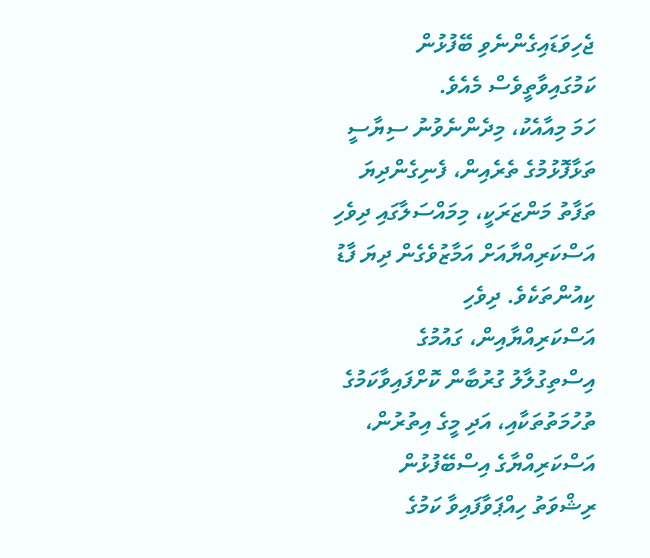ޖެހިވަޑައިގެންނެވި ބޭފުޅުން ކަމުގައިވާތީވެސް މެއެވެ.
ހަމަ މިއާއެކު، މިދެންނެވުނު ސިޔާސީ ތަޅާފޮޅުމުގެ ތެރެއިން، ފެނިގެންދިޔަ ތަފާތު މަންޒަރަކީ، މިމައްސަލާގައި ދިވެހި އަސްކަރިއްޔާއަށް އަމާޒުވެގެން ދިޔަ ފާޑު ކިއުންތަކެވެ. ދިވެހި އަސްކަރިއްޔާއިން، ގައުމުގެ އިސްތިގުލާލު ގުރުބާން ކޮށްފައިވާކަމުގެ ތުހުމަތުތަކާއި، އަދި މީގެ އިތުރުން، އަސްކަރިއްޔާގެ އިސްބޭފުޅުން ރިޝްވަތު ހިއްޕަވާފައިވާ ކަމުގެ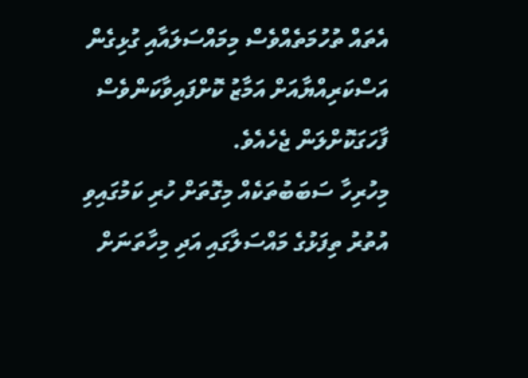އެތައް ތުހުމަތެއްވެސް މިމައްސަލައާއި ގުޅިގެން އަސްކަރިއްޔާއަށް އަމާޒު ކޮށްފައިވާކަންވެސް ފާހަގަކޮށްލަން ޖެހެއެވެ.
މިހުރިހާ ސަބަބުތަކެއް މިގޮތަށް ހުރި ކަމުގައިވި އުތުރު ތިފަޅުގެ މައްސަލާގައި އަދި މިހާތަނަށް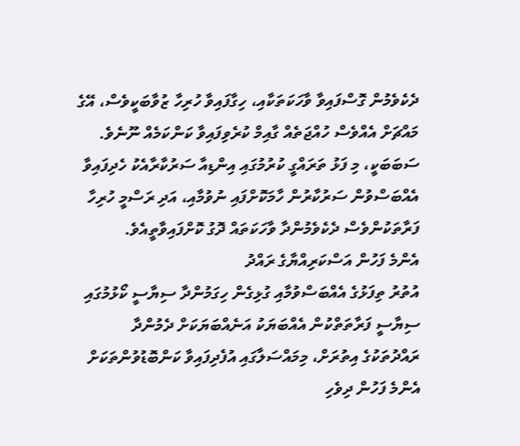ދެކެވެމުން ގޮސްފައިވާ ވާހަކަތަކާއި، ހިގާފައިވާ ހުރިހާ ޒުވާބަކީވެސް، އޭގެ މައްޗަށް އެއްވެސް ހުއްޖަތެއް ގާއިމް ކުރެވިފައިވާ ކަންކަމެއް ނޫނެވެ. ސަބަބަކީ، މި ފަޅު ތަރައްގީ ކުރުމުގައި އިންޑިއާ ސަރުކާރާއެކު ހެދިފައިވާ އެއްބަސްވުން ސަރުކާރުން ހާމަކޮށްފައި ނުވުމާއި، އަދި ރަސްމީ ހުރިހާ ފަރާތަކުންވެސް ދެކެވެމުންދާ ވާހަކަތައް ދޮގު ކޮށްފައިވާތީއެވެ.
އެންމެ ފަހުން އަސްކަރިއްޔާގެ ރައްދު
އުތުރު ތިފަޅުގެ އެއްބަސްވުމާއި ގުޅިގެން ހިގަމުންދާ ސިޔާސީ ކޯޅުމުގައި ސިޔާސީ ފަރާތަތްކުން އެއްބަޔަކު އަނެއްބަޔަކަށް ދެމުންދާ ރައްދުތަކުގެ އިތުރަށް، މިމައްސަލާގައި އުފެދިފައިވާ ކަންބޮޑުވުންތަކަށް އެންމެ ފަހުން ދިވެހި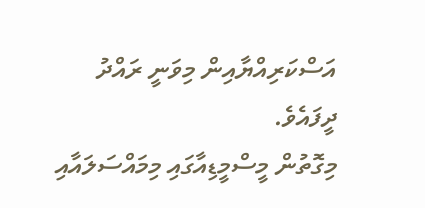އަސްކަރިއްޔާއިން މިވަނީ ރައްދު ދީފައެވެ.
މިގޮތުން މީސްމީޑިއާގައި މިމައްސަލައާއި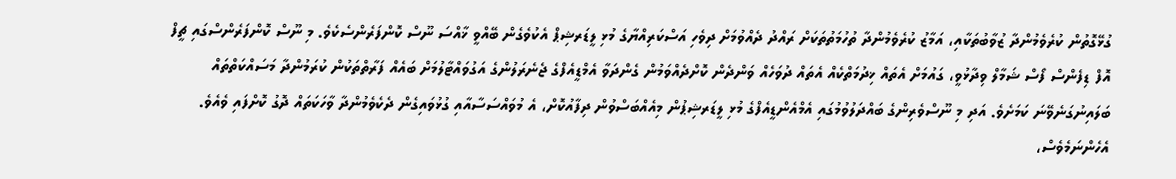ގުޅޭގޮތުން ކުރެވެމުންދާ ޒުވާބުތަކާއި، އަމާޒު ކުރެވެމުންދާ ތުހުމަތުތަކަށް ރައްދު ދެއްވުމަށް ދިވެހި އަސްކަރިއްޔާގެ މުޅި ލީޑަރޝިޕް އެކުވެގެން ބޭއްވީ ޚާއްސަ ނޫސް ކޮންފަރެންސެކެވެ. މި ނޫސް ކޮންފަރެންސްގައި ޗީފް އޮފް ޑިފެންސް ފޯސް ޝަމާލް ވިދާޅުވީ، ގައުމަށް އެތައް ޚިދުމަތްކެއް އެތައް ދުވަހެއް ވަންދެން ކޮށްދެއްވަމުން ގެންދަވާ އެމްޑީއެފްގެ ޖެނެރަލުންގެ އަގުވައްޓާލުމަށް ބައެއް ފަރާތްތަކުން ކުރަމުންދާ މަސައްކަތްތައް ބަލައިނުގަނެވޭނަ ކަމަށެވެ. އަދި މި ނޫސްވެރިންގެ ބައްދަލުވުމުގައި އެމްއެންޑީއެފްގެ މުޅި ލީޑަރޝިޕުން މިއެއްބަސްވުން ދިފާއުކޮށް، އެ މުވައްސަސާއާއި ގުޅުވައިގެން ދެކެވެމުންދާ ވާހަކަތައް ދޮގު ކޮށްފައި ވެއެވެ.
އެހެންނަމެވެސް،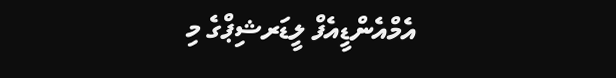އެމްއެންޑީއެފް ލީޑަރޝިޕްގެ މި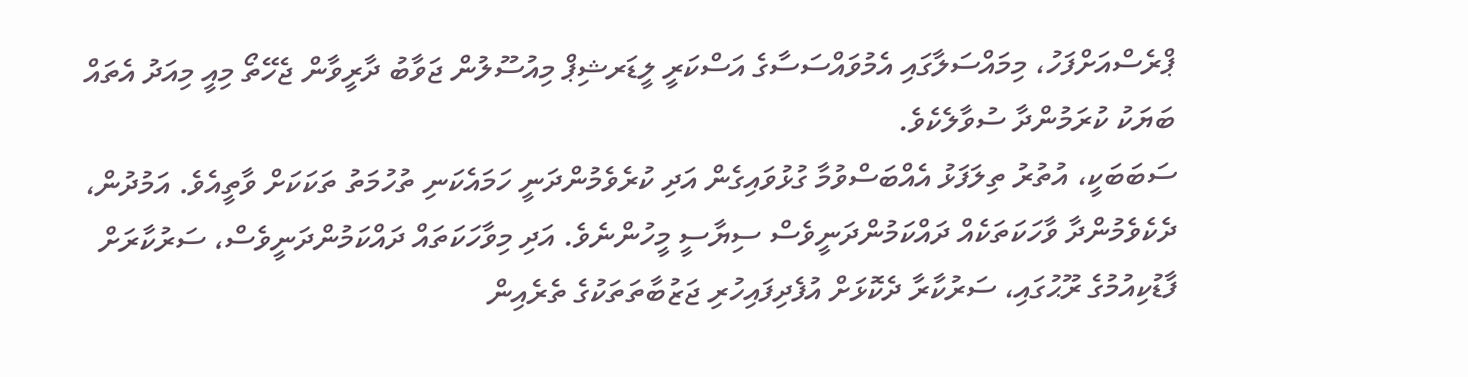ޕްރެސްއަށްފަހު، މިމައްސަލާގައި އެމުވައްސަސާގެ އަސްކަރީ ލީޑަރޝިޕް މިއުސޫލުން ޖަވާބު ދާރީވާން ޖެހޭތޯ މިއީ މިއަދު އެތައް ބަޔަކު ކުރަމުންދާ ސުވާލެކެވެ.
ސަބަބަކީ، އުތުރު ތިލަފަޅު އެއްބަސްވުމާ ގުޅުވައިގެން އަދި ކުރެވެމުންދަނީ ހަމައެކަނި ތުހުމަތު ތަކަކަށް ވާތީއެވެ. އަމުދުން، ދެކެވެމުންދާ ވާހަކަތަކެއް ދައްކަމުންދަނީވެސް ސިޔާސީ މީހުންނެވެ. އަދި މިވާހަކަތައް ދައްކަމުންދަނީވެސް، ސަރުކާރަށް ފާޑުކިއުމުގެ ރޫޙުގައި، ސަރުކާރާ ދެކޮޅަށް އުފެދިފައިހުރި ޖަޒުބާތަތަކުގެ ތެރެއިން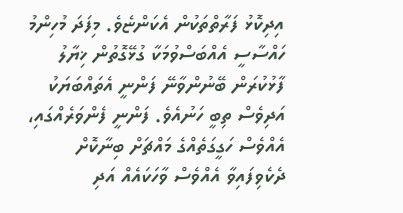އިދިކޮޅު ފަރާތްތަކުން އެކަންޏެވެ. މިފަދަ މުހިންމު ހައްސާސީ އެއްބަސްވުމަކާ ގުޅޭގޮތުން ޚިޔާލު ފާޅުކުރަން ބޭނުންވާނޭ ފަންނީ އެތައްބަޔަކު އަދިވެސް ތިބީ ހަނުއެވެ. ފަންނީ ފެންވަރެއްގައި، އެއްވެސް ހަގީގަތެއްގެ މައްޗަށް ބިނާކޮށް ދެކެވިފައިވާ އެއްވެސް ވާހަކައެއް އަދި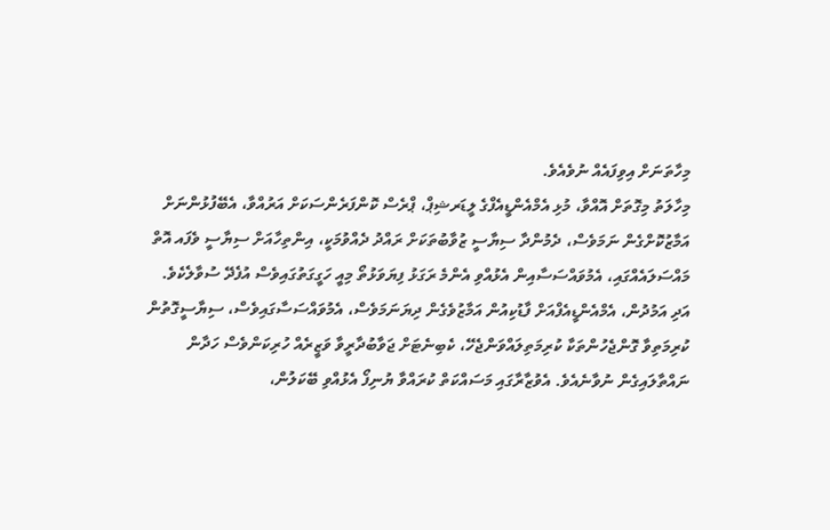މިހާތަނަށް އިވިފައެއް ނުވެއެވެ.
މިހާލަތު މިގޮތަށް އޮއްވާ، މުޅި އެމްއެންޑީއެފްގެ ލީޑަރޝިޕް، ޕްރެސް ކޮންފަރެންސަކަށް އަރުއްވާ، އެބޭފުޅުންނަށް އަމާޒުކޮށްގެން ނަމަވެސް، ދެމުންދާ ސިޔާސީ ޒުވާބުތަކަށް ރައްދު ދެއްވުމަކީ، އިންތިހާއަށް ސިޔާސީ ވެފައ އޮތް މައްސަލައެއްގައި، އެމުވައްސަސާއިން އެޅުއްވި އެންމެ ރަގަޅު ފިޔަވަޅުތޯ މިއީ ހަގީގަތުގައިވެސް އުފެދޭ ސުވާލެކެވެ.
އަދި އަމުދުން، އެމްއެންޑީއެފްއަށް ފާޑުކިއުން އަމާޒުވެގެން ދިޔަނަމަވެސް، އެމުވައްސަސާގައިވެސް، ސިޔާސީގޮތުން ކުރިމަތިވާ ގޮންޖެހުންތަކާ ކުރިމަތިލައްވަންޖެހޭ، ކެބިނެޓަށް ޖަވާބުދާރީވާ ވަޒީރެއް ހުރިކަންވެސް ހަދާން ނައްތާލައިގެން ނުވާނެއެވެ. އެވުޒާރާގައި މަސައްކަތް ކުރައްވާ ޔުނިފޯ އެޅުއްވި ބޭކަލުން،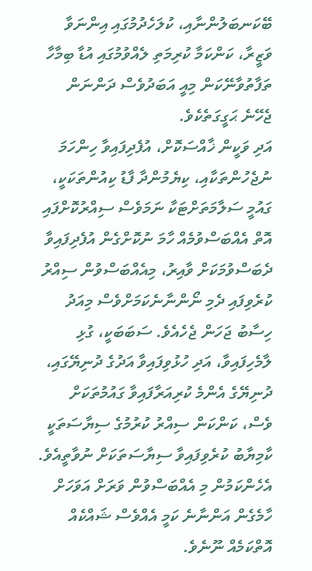ބޭކަނބަލުންނާއި، ކުލަހެދުމުގައި އިންނަވާ ވަޒީރާ، ކަންކަމާ ކުރިމަތި ލެއްވުމުގައި އުޑާ ބިމާހާ ތަފާތުވާނޭކަން މިއީ އަބަދުވެސް ދަންނަން ޖެހޭނެ ޙަގީގަތެކެވެ.
އަދި ވަކީން ޚާއްސަކޮށް، އުފެދިފައިވާ ހިންހަމަ ނުޖެހުންތަކާއި، ކިޔެމުންދާ ފާޑު ކިއުންތަކަކީ، ގައުމީ ސަލާމަތަށްޓަކާ ނަމަވެސް ސިއްރުކޮށްފައި އޮތް އެއްބަސްވުމެއް ހާމަ ނުކޮށްގެން އުފެދިފައިވާ ދެބަސްވުމަކަށް ވާއިރު، މިއެއްބަސްވުން ސިއްރު ކުރެވިފައި ދެމި ނޯންނާނެކަމަށްވެސް މިއަދު ހިސާބު ޖަހަން ޖެހެއެވެ. ސަބަބަކީ، ގުޅި ލާމެހިފައިވާ، އަދި ހުޅުވިފައިވާ އަދުގެ ދުނިޔޭގައި، ދުނިޔޭގެ އެންމެ ކުރިއަރާފައިވާ ގައުމުތަކަށް ވެސް، ކަންކަން ސިއްރު ކުރުމުގެ ސިޔާސަތަކީ ކާމިޔާބު ކުރެވިފައިވާ ސިޔާސަތަކަށް ނުވާތީއެވެ.
އެހެންކަމުން މި އެއްބަސްވުން ވަރަށް އަވަހަށް ހާމެގެން އަންނާނެ ކަމީ އެއްވެސް ޝައްކެއް އޮތްކަމެއް ނޫނެވެ.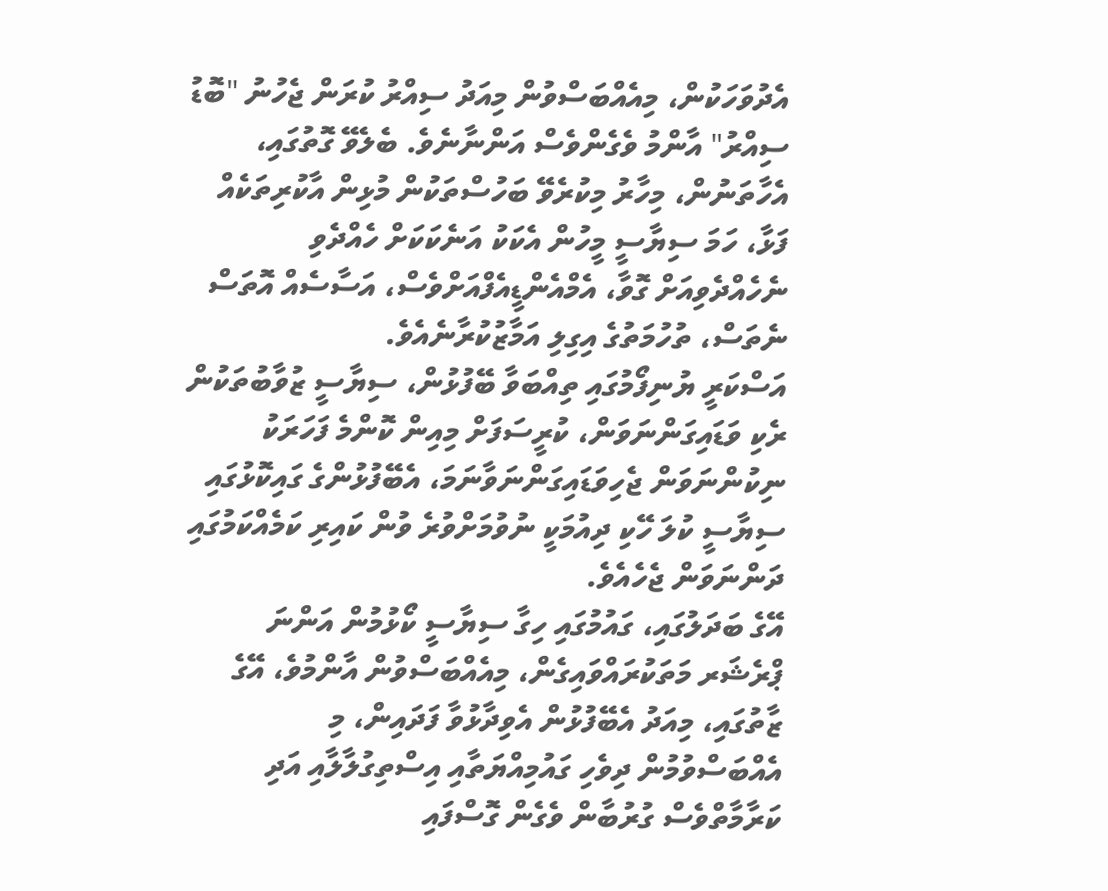އެދުވަހަކުން، މިއެއްބަސްވުން މިއަދު ސިއްރު ކުރަން ޖެހުނު "ބޮޑު ސިއްރު" އާންމު ވެގެންވެސް އަންނާނެވެ. ބެލެވޭ ގޮތުގައި، އެހާތަނުން، މިހާރު މިކުރެވޭ ބަހުސްތަކުން މުޅިން އާކުރިތަކެއް ފަޅާ، ހަމަ ސިޔާސީ މީހުން އެކަކު އަނެކަކަށް ހެއްދެވި ނެހެއްދެވިއަށް ގޮވާ، އެމްއެންޑީއެފްއަށްވެސް، އަސާސެއް އޮތަސް ނެތަސް، ތުހުމަތުގެ އިގިލި އަމާޒުކުރާނެއެވެ.
އަސްކަރީ ޔުނިފޯމުގައި ތިއްބަވާ ބޭފުޅުން، ސިޔާސީ ޒުވާބުތަކުން ރެކި ވަޑައިގަންނަވަން، ކުރީސަފަށް މިއިން ކޮންމެ ފަހަރަކު ނިކުންނަވަން ޖެހިވަޑައިގަންނަވާނަމަ، އެބޭފުޅުންގެ ގައިކޮޅުގައި ސިޔާސީ ކުލަ ހޭކި ދިއުމަކީ ނުވުމަށްވުރެ ވުން ކައިރި ކަމެއްކަމުގައި ދަންނަވަން ޖެހެއެވެ.
އޭގެ ބަދަލުގައި، ގައުމުގައި ހިގާ ސިޔާސީ ކޯޅުމުން އަންނަ ޕްރެޝަރ މަތަކުރައްވައިގެން، މިއެއްބަސްވުން އާންމުވެ، އޭގެ ޒާތުގައި، މިއަދު އެބޭފުޅުން އެވިދާޅުވާ ފަދައިން، މި އެއްބަސްވުމުން ދިވެހި ގައުމިއްޔަތާއި އިސްތިގުލާލާއި އަދި ކަރާމާތްވެސް ގުރުބާން ވެގެން ގޮސްފައި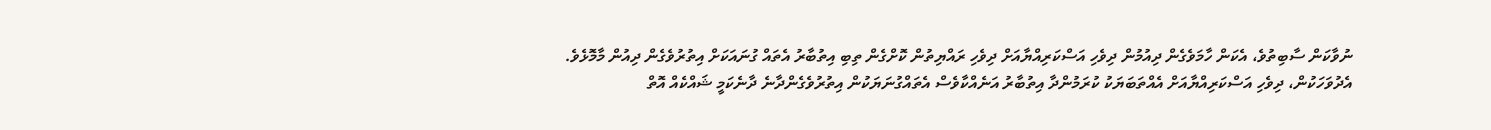ނުވާކަން ސާބިތުވެ، އެކަން ހާމަވެގެން ދިއުމުން ދިވެހި އަސްކަރިއްޔާއަށް ދިވެހި ރައްޔިތުން ކޮށްގެން ތިބި އިތުބާރު އެތައް ގުނައަކަށް އިތުރުވެގެން ދިއުން މާމޮޅެވެ. އެދުވަހަކުން، ދިވެހި އަސްކަރިއްޔާއަށް އެއްތަބަޔަކު ކުރަމުންދާ އިތުބާރު އަނެއްކާވެސް އެތައްގުނަޔަކުން އިތުރުވެގެންދާނެ ދާނެކަމީ ޝައްކެއް އޮތް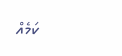ކަމެއް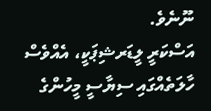ނޫނެވެ.
އަސްކަރީ ލީޑަރޝިޕަކީ، އެއްވެސް ހާލަތެއްގައި ސިޔާސީ މީހުންގެ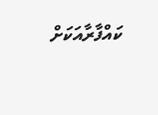ކައްފާރާއަކަށް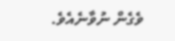ވެގެން ނުވާނެއެވެ.